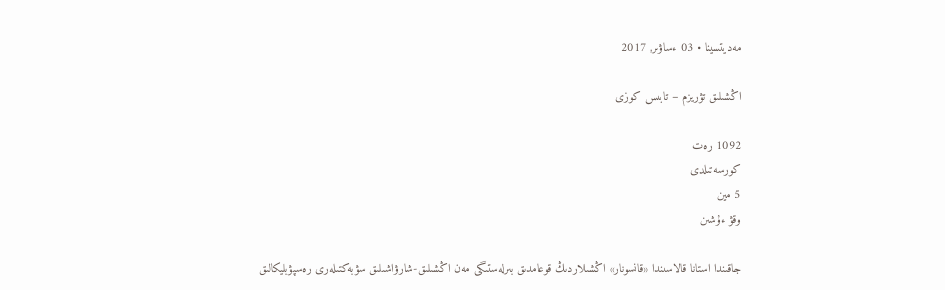مەديتسينا • 03 ءساۋىر, 2017

اڭشىلىق تۋريزم – تابىس كوزى

1092 رەت
كورسەتىلدى
5 مين
وقۋ ءۇشىن

جاقىندا استانا قالاسىندا «قانسونار» اڭشىلاردىڭ قوعامدىق بىرلەستىگى مەن اڭشىلىق-شارۋاشىلىق سۋبەكتىلەرى رەسپۋبليكالىق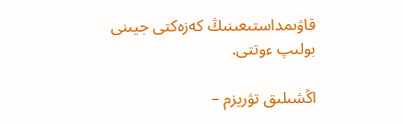قاۋىمداستىعىنىڭ كەزەكتى جيىنى بولىپ ءوتتى.

اڭشىلىق تۋريزم –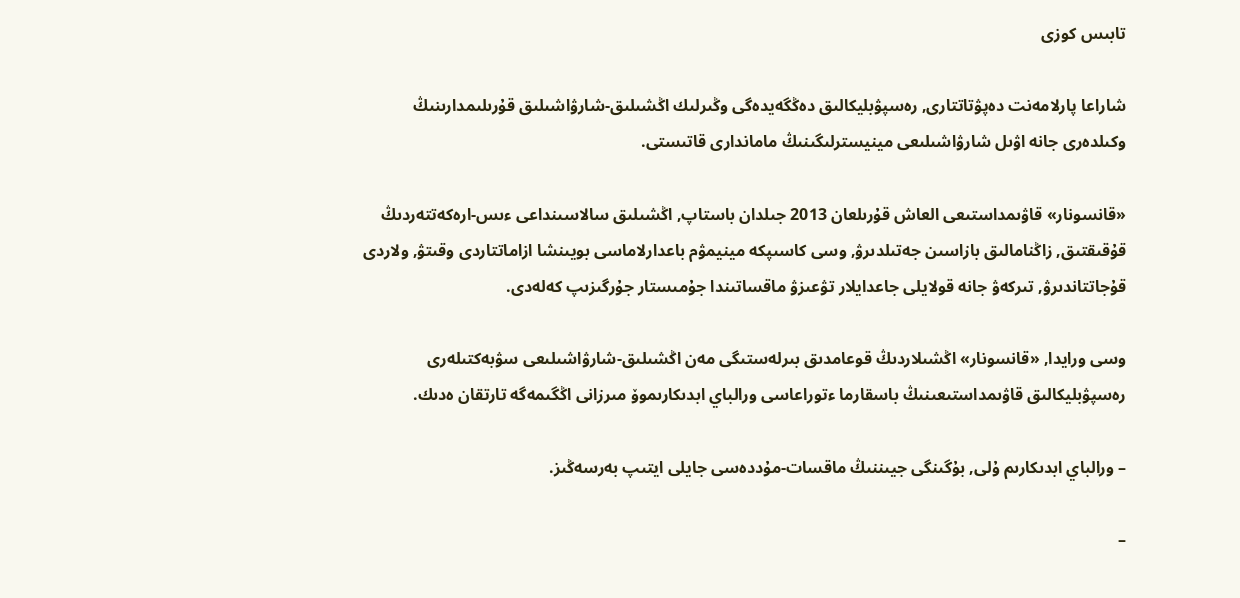تابىس كوزى

شاراعا پارلامەنت دەپۋتاتتارى, رەسپۋبليكالىق دەڭگەيدەگى وڭىرلىك اڭشىلىق-شارۋاشىلىق قۇرىلىمدارىنىڭ وكىلدەرى جانە اۋىل شارۋاشىلىعى مينيسترلىگىنىڭ ماماندارى قاتىستى.

«قانسونار» قاۋىمداستىعى العاش قۇرىلعان 2013 جىلدان باستاپ, اڭشىلىق سالاسىنداعى ءىس-ارەكەتتەردىڭ قۇقىقتىق, زاڭنامالىق بازاسىن جەتىلدىرۋ, وسى كاسىپكە مينيمۋم باعدارلاماسى بويىنشا ازاماتتاردى وقىتۋ, ولاردى قۇجاتتاندىرۋ, تىركەۋ جانە قولايلى جاعدايلار تۋعىزۋ ماقساتىندا جۇمىستار جۇرگىزىپ كەلەدى.

وسى ورايدا, «قانسونار» اڭشىلاردىڭ قوعامدىق بىرلەستىگى مەن اڭشىلىق-شارۋاشىلىعى سۋبەكتىلەرى رەسپۋبليكالىق قاۋىمداستىعىنىڭ باسقارما ءتوراعاسى ورالباي ابدىكارىموۆ مىرزانى اڭگىمەگە تارتقان ەدىك.

– ورالباي ابدىكارىم ۇلى, بۇگىنگى جيىننىڭ ماقسات-مۇددەسى جايلى ايتىپ بەرسەڭىز.

–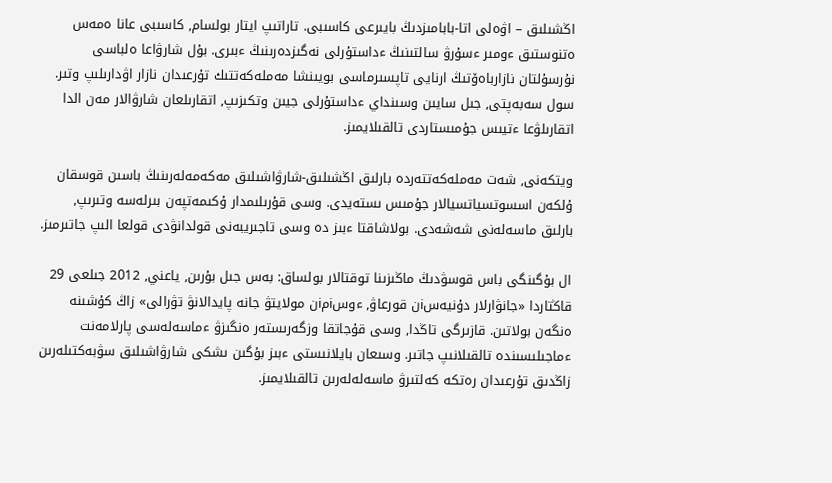اڭشىلىق – اۋەلى اتا-بابامىزدىڭ بايىرعى كاسىبى. تاراتىپ ايتار بولسام, كاسىبى عانا ەمەس ەتنوستىق ءومىر ءسۇرۋ سالتىنىڭ ءداستۇرلى نەگىزدەرىنىڭ ءبىرى. بۇل شارۋاعا ەلباسى نۇرسۇلتان نازارباەۆتىڭ ارنايى تاپسىرماسى بويىنشا مەملەكەتتىك تۇرعىدان نازار اۋدارىلىپ وتىر. سول سەبەپتى, جىل سايىن وسىنداي ءداستۇرلى جيىن وتكىزىپ, اتقارىلعان شارۋالار مەن الدا اتقارىلۋعا ءتيىس جۇمىستاردى تالقىلايمىز.

ويتكەنى, شەت مەملەكەتتەردە بارلىق اڭشىلىق-شارۋاشىلىق مەكەمەلەرىنىڭ باسىن قوسقان ۇلكەن اسسوتسياتسيالار جۇمىس ىستەيدى. وسى قۇرىلىمدار ۇكىمەتپەن بىرلەسە وتىرىپ, بارلىق ماسەلەنى شەشەدى. بولاشاقتا ءبىز دە وسى تاجىريبەنى قولدانۋدى قولعا الىپ جاتىرمىز.

ال بۇگىنگى باس قوسۋدىڭ ماڭىزىنا توقتالار بولساق: بەس جىل بۇرىن, ياعني, 2012 جىلعى 29 قاڭتاردا «جانۋارلار دۇنيەسiن قورعاۋ, ءوسiمiن مولايتۋ جانە پايدالانۋ تۋرالى» زاڭ كۇشىنە ەنگەن بولاتىن. قازىرگى تاڭدا, وسى قۇجاتقا وزگەرىستەر ەنگىزۋ ءماسەلەسى پارلامەنت ءماجىلىسىندە تالقىلانىپ جاتىر. وسىعان بايلانىستى ءبىز بۇگىن ىشكى شارۋاشىلىق سۋبەكتىلەرىن زاڭدىق تۇرعىدان رەتكە كەلتىرۋ ماسەلەلەرىن تالقىلايمىز.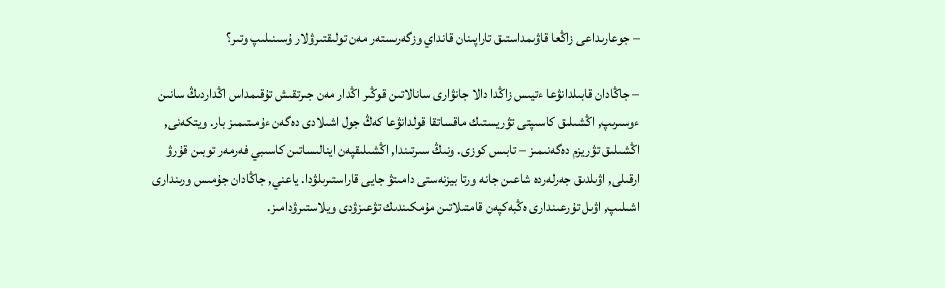– جوعارىداعى زاڭعا قاۋىمداستىق تاراپىنان قانداي وزگەرىستەر مەن تولىقتىرۋلار ۇسىنىلىپ وتىر؟

– جاڭادان قابىلدانۋعا ءتيىس زاڭدا دالا جانۋارى سانالاتىن قوڭىر اڭدار مەن جىرتقىش تۇقىمداس اڭداردىڭ سانىن ءوسىرىپ, اڭشىلىق كاسىپتى تۋريستىك ماقساتقا قولدانۋعا كەڭ جول اشىلادى دەگەن ءۇمىتىمىز بار. ويتكەنى, اڭشىلىق تۋريزم دەگەنىمىز – تابىس كوزى. ونىڭ سىرتىندا, اڭشىلىقپەن اينالىساتىن كاسىبي فەرمەر توبىن قۇرۋ ارقىلى, اۋىلدىق جەرلەردە شاعىن جانە ورتا بيزنەستى دامىتۋ جايى قاراستىرىلۋدا. ياعني, جاڭادان جۇمىس ورىندارى اشىلىپ, اۋىل تۇرعىندارى ەڭبەكپەن قامتىلاتىن مۇمكىندىك تۋعىزۋدى ويلاستىرۋدامىز.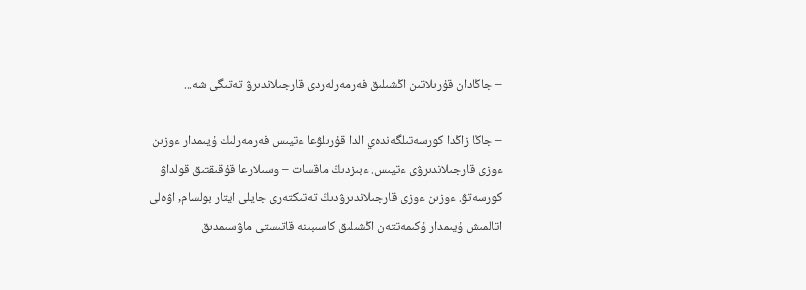– جاڭادان قۇرىلاتىن اڭشىلىق فەرمەرلەردى قارجىلاندىرۋ تەتىگى شە...

– جاڭا زاڭدا كورسەتىلگەندەي الدا قۇرىلۋعا ءتيىس فەرمەرلىك ۇيىمدار ءوزىن ءوزى قارجىلاندىرۋى ءتيىس. ءبىزدىڭ ماقسات – وسىلارعا قۇقىقتىق قولداۋ كورسەتۋ. ءوزىن ءوزى قارجىلاندىرۋدىڭ تەتىكتەرى جايلى ايتار بولسام, اۋەلى اتالمىش ۇيىمدار ۇكىمەتتەن اڭشىلىق كاسىبىنە قاتىستى ماۋسىمدىق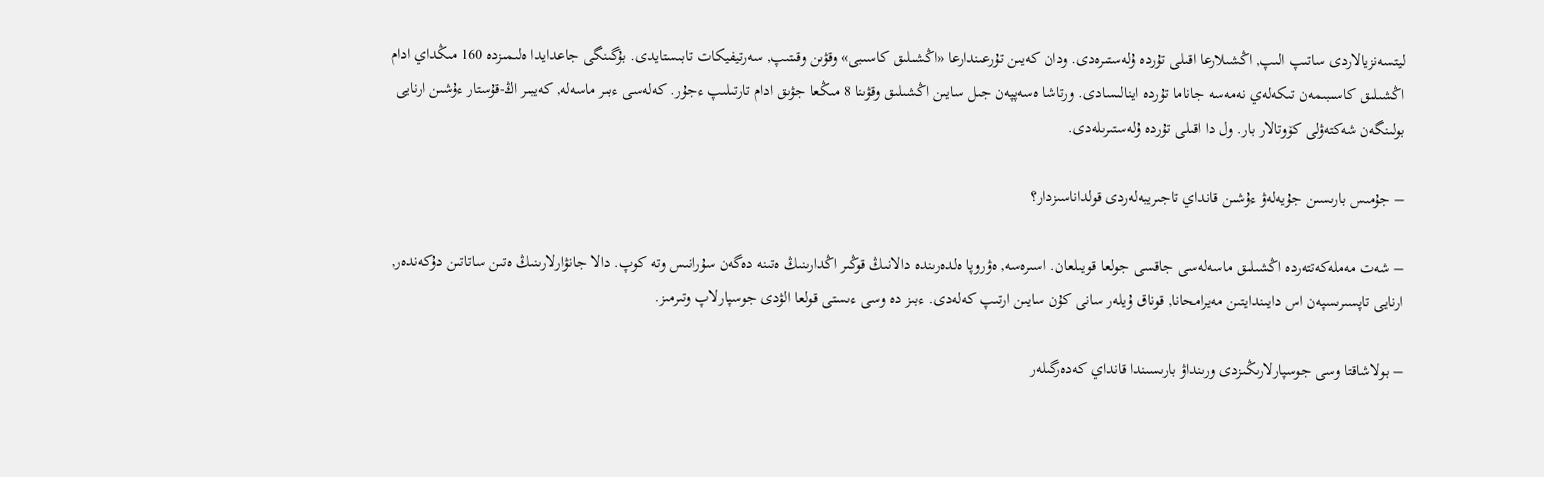ليتسەنزيالاردى ساتىپ الىپ, اڭشىلارعا اقىلى تۇردە ۇلەستىرەدى. ودان كەيىن تۇرعىندارعا «اڭشىلىق كاسىبى» وقۋىن وقىتىپ, سەرتيفيكات تابىستايدى. بۇگىنگى جاعدايدا ەلىمىزدە 160 مىڭداي ادام اڭشىلىق كاسىبىمەن تىكەلەي نەمەسە جاناما تۇردە اينالىسادى. ورتاشا ەسەپپەن جىل سايىن اڭشىلىق وقۋىنا 8 مىڭعا جۋىق ادام تارتىلىپ ءجۇر. كەلەسى ءبىر ماسەلە, كەيبىر اڭ-قۇستار ءۇشىن ارنايى بولىنگەن شەكتەۋلى كۆوتالار بار. ول دا اقىلى تۇردە ۇلەستىرىلەدى.

– جۇمىس بارىسىن جۇيەلەۋ ءۇشىن قانداي تاجىريبەلەردى قولداناسىزدار؟

– شەت مەملەكەتتەردە اڭشىلىق ماسەلەسى جاقسى جولعا قويىلعان. اسىرەسە, ەۋروپا ەلدەرىندە دالانىڭ قوڭىر اڭدارىنىڭ ەتىنە دەگەن سۇرانىس وتە كوپ. دالا جانۋارلارىنىڭ ەتىن ساتاتىن دۇكەندەر, ارنايى تاپسىرىسپەن اس دايىندايتىن مەيرامحانا, قوناق ۇيلەر سانى كۇن سايىن ارتىپ كەلەدى. ءبىز دە وسى ءىستى قولعا الۋدى جوسپارلاپ وتىرمىز.

– بولاشاقتا وسى جوسپارلارىڭىزدى ورىنداۋ بارىسىندا قانداي كەدەرگىلەر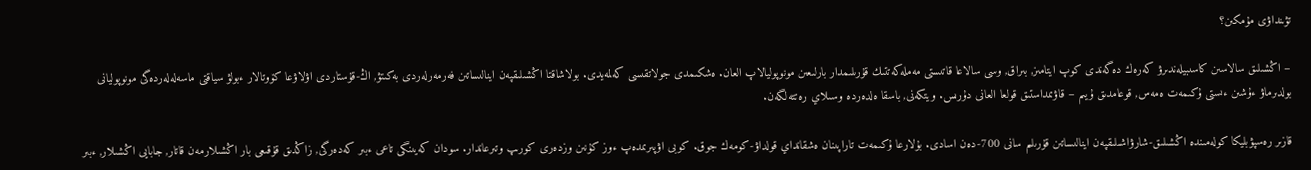تۋىنداۋى مۇمكىن؟

– اڭشىلىق سالاسىن كاسىبيلەندىرۋ كەرەك دەگەندى كوپ ايتامىز, بىراق, وسى سالاعا قاتىستى مەملەكەتتىك قۇرىلىمدار بارلىعىن مونوپوليالاپ العان. ەشكىمدى جولاتقىسى كەلمەيدى. بولاشاقتا اڭشىلىقپەن اينالىساتىن فەرمەرلەردى بەكىتۋ, اڭ-قۇستاردى اۋلاۋعا كۆوتالار ءبولۋ سياقتى ماسەلەلەردەگى مونوپوليانى بولدىرماۋ ءۇشىن ءىستى ۇكىمەت ەمەس, قوعامدىق ۇيىم – قاۋىمداستىق قولعا العانى دۇرىس. ويتكەنى, باسقا ەلدەردە وسىلاي رەتتەلگەن.

قازىر رەسپۋبليكا كولەمىندە اڭشىلىق-شارۋاشىلىقپەن اينالىساتىن قۇرىلىم سانى 700-دەن اسادى. بۇلارعا ۇكىمەت تاراپىنان ەشقانداي قولداۋ-كومەك جوق. كوبى اۋپىرىمدەپ ءوز كۇنىن وزدەرى كورىپ وتىرعاندار. سودان كەيىنگى تاعى ءبىر كەدەرگى, زاڭدىق قۇقىعى بار اڭشىلارمەن قاتار, جابايى اڭشىلار, ءبىر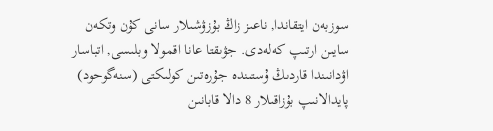سوزبەن ايتقاندا, ناعىز زاڭ بۇزۋشىلار سانى كۇن وتكەن سايىن ارتىپ كەلەدى. جۋىقتا عانا اقمولا وبلىسى, اتباسار اۋدانىندا قاردىڭ ۇستىندە جۇرەتىن كولىكتى (سنەگوحود) پايدالانىپ بۇزاقىلار 8 دالا قابانىن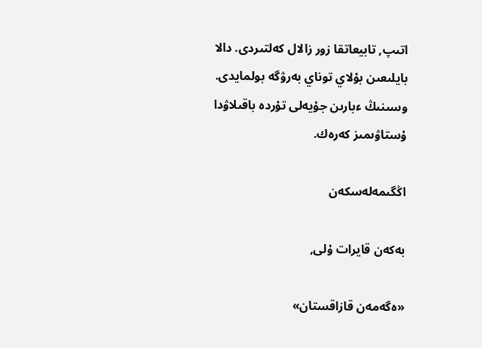اتىپ, تابيعاتقا زور زالال كەلتىردى. دالا بايلىعىن بۇلاي توناي بەرۋگە بولمايدى. وسىنىڭ ءبارىن جۇيەلى تۇردە باقىلاۋدا ۇستاۋىمىز كەرەك.

اڭگىمەلەسكەن

بەكەن قايرات ۇلى,

«ەگەمەن قازاقستان»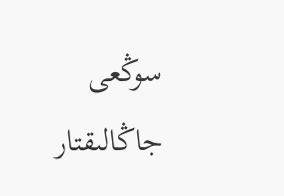سوڭعى جاڭالىقتار